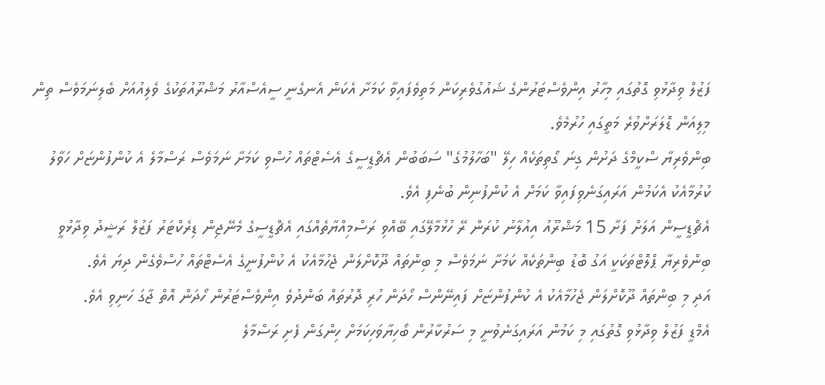ފަޒުލް ވިދާޅުވި ގޮތުގައި މިހާރު އިންވެސްޓަރުންގެ ޝައުގުވެރިކަން މަތިވެފައިވާ ކަމަށާ އެކަން އެނގެނީ ސީއެސްއާރު މަޝްރޫއުތަކުގެ ވެލިއުއަށް ބެލިނަމަވެސް ތިން މިލިއަން ޑޮލަރަށްވުރެ މަތީގައި ހުރުމެވެ.
ބިންވެރިޔާ ސްކީމްގެ ދަށުން ގިނަ ގޯތިތަކެއް ހިލޭ "ބަހާލުމުގެ" ސަބަބުން އެޗްޑީސީގެ އެސެޓްތައް ހުސްވި ކަމަށާ ނަމަވެސް ރަސްމާލެ އެ ކުންފުންޏަށް ހަވާލު ކުރުމާއެކު އެކަމުން އަރައިގަނެވިފައިވާ ކަމަށް އެ ކުންފުނިން ބުނެފި އެވެ.
އެޗްޑީސީން އަލަށް ފަށާ 15 މަޝްރޫއު އިއުލާނު ކުރަން ރޭ ހުޅުމާލޭގައި ބޭއްވި ރަސްމިއްޔާތެއްގައި އެޗްޑީސީގެ މެނޭޖިން ޑިރެކްޓަރު ފަޒުލް ރަޝީދު ވިދާޅުވީ ބިންވެރިޔާ ޕްލޮޓްތަކަކީ އަގު ބޮޑު ބިންތަކެއް ކަމަށާ ނަމަވެސް މި ބިންތައް ދޫކޮށްލަން ޖެހުމާއެކު އެ ކުންފުނީގެ އެސެޓްތައް ހުސްވެގެން ދިޔަ އެވެ.
އަދި މި ބިންތައް ދޫކޮށްލަން ޖެހުމާއެކު އެ ކުންފުންޏަށް ފައިނޭންސް ހޯދަން ހުރި ދޮރުތައް ބަންދުވެ އިންވެސްޓަރުން ހޯދަން އޮތް ޖާގަ ހަނިވި އެވެ.
އެމްޑީ ފަޒުލް ވިދާޅުވި ގޮތުގައި މި ކަމުން އަރައިގަނެވުނީ މި ސަރުކާރުން ބޯހިޔާވަހިކަމަށް ހިންގަން ފެށި ރަސްމާލެ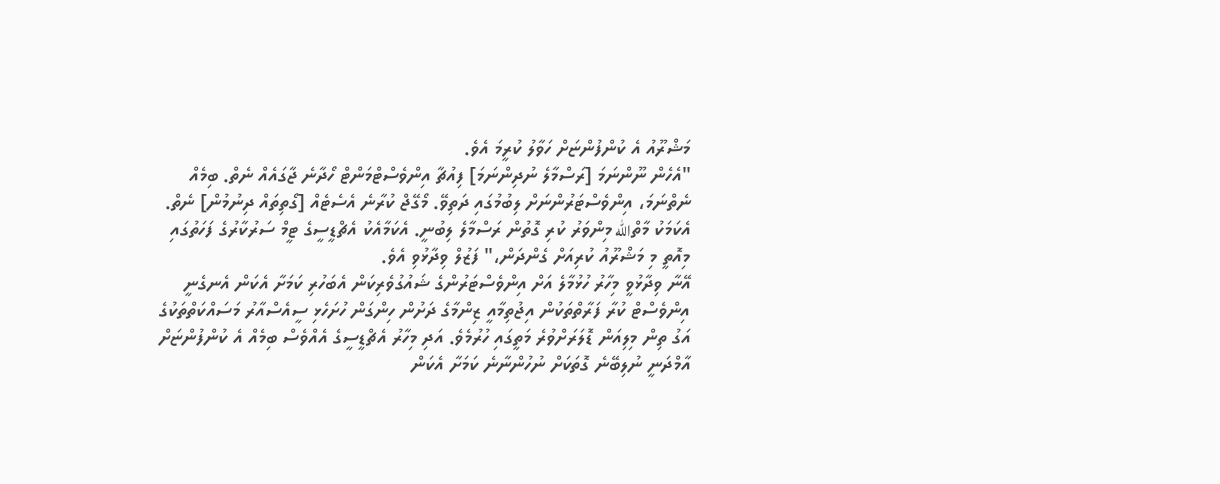މަޝްރޫއު އެ ކުންފުންޏަށް ހަވާލު ކުރީމަ އެވެ.
"އެހެން ނޫންނަމަ [ރަސްމާލެ ނުދިންނަމަ] ފިއުޗާ އިންވެސްޓްމަންޓް ހޯދާނެ ޖާގައެއް ނެތް. ބިމެއް ނެތްނަމަ، އިންވެސްޓަރުންނަށް ލިބުމުގައި ދަތިވޭ. މޯގޭޖް ކުރާނެ އެސެޓެއް [ގޯތިތައް ދިނުމުން] ނެތް. އެކަމަކު މާތްالله މިންވަރު ކުރި ގޮތުން ރަސްމާލެ ލިބުނީ. އެކަމާއެކު އެޗްޑީސީގެ ޓީމް ސަރުކާރުގެ ފަހަތުގައި މިއޮތީ މި މަޝްރޫއު ކުރިއަށް ގެންދަން،" ފަޒުލް ވިދާޅުވި އެވެ.
އޭނާ ވިދާޅުވީ މިހާރު ހުޅުމާލެ އަށް އިންވެސްޓަރުންގެ ޝައުގުވެރިކަން އެބަހުރި ކަމަށާ އެކަން އެނގެނީ އިންވެސްޓް ކުރާ ފަރާތްތަކުން އިޖުތިމާއީ ޒިންމާގެ ދަށުން ހިންގަން ހުށަހެޅި ސީއެސްއާރު މަސައްކަތްތަކުގެ އަގު ތިން މިލިއަން ޑޮލަރަށްވުރެ މަތީގައި ހުރުމެވެ. އަދި މިހާރު އެޗްޑީސީގެ އެއްވެސް ބިމެއް އެ ކުންފުންޏަށް އާމްދަނީ ނުލިބޭނެ ގޮތަކަށް ނުހުންނާނެ ކަމަށާ އެކަން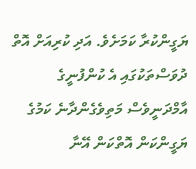ޔަގީންކުރާ ކަމަށެވެ. އަދި ކުރިއަށް އޮތް ދުވަސްތަކުގައި އެ ކުންފުނީގެ އާމްދަނީވެސް މަތިވެގެންދާނެ ކަމުގެ ޔަގީންކަން އޮތްކަން އޭނާ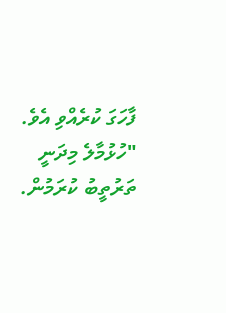ފާހަގަ ކުރެއްވި އެވެ.
"ހުޅުމާލެ މިދަނީ ތަރުތީބު ކުރަމުން.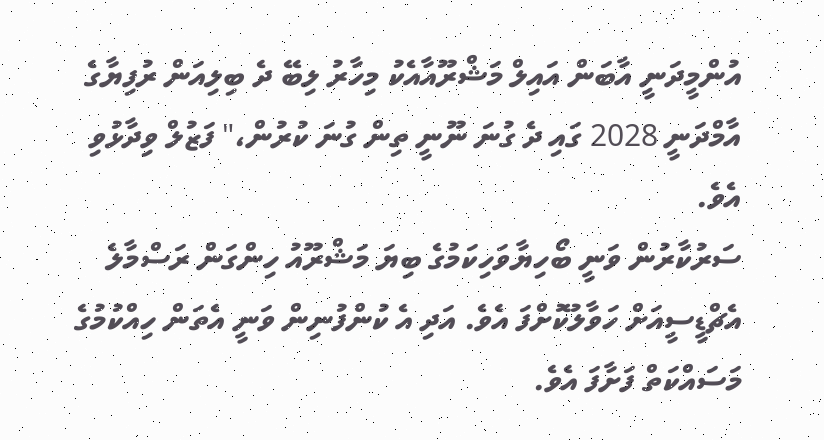އުންމީދަނީ އާބަން އައިލް މަޝްރޫއާއެކު މިހާރު ލިބޭ ދެ ބިލިއަން ރުފިޔާގެ އާމްދަނީ 2028 ގައި ދެ ގުނަ ނޫނީ ތިން ގުނަ ކުރުން،" ފަޒުލް ވިދާޅުވި އެވެ.
ސަރުކާރުން ވަނީ ބޯހިޔާވަހިކަމުގެ ބިޔަ މަޝްރޫއު ހިންގަން ރަސްމާލެ އެޗްޑީސީއަށް ހަވާލުކޮށްފަ އެވެ. އަދި އެ ކުންފުނިން ވަނީ އެތަން ހިއްކުމުގެ މަސައްކަތް ފަށާފަ އެވެ.